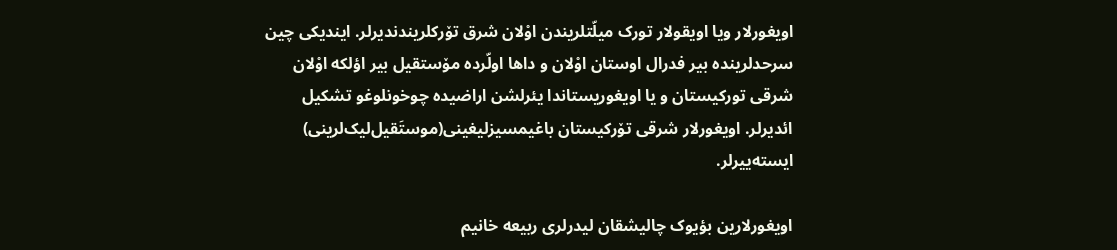اویغورلار ویا اویقولار تورک میلّتلریندن اوْلان شرق تۆرکلریندندیرلر. ایندیکی چین سرحدلرینده بیر فدرال اوستان اوْلان و داها اولّرده مۆستقیل بیر اؤلکه اوْلان شرقی تورکیستان و یا اویغوریستاندا یئرلشن اراضیده چوخونلوغو تشکیل ائدیرلر. اویغورلار شرقی تۆرکیستان باغیمسیزلیغینی(موستَقیل‌لیک‌لرینی) ایسته‌ییرلر.

اویغورلارین بؤیوک چالیشقان لیدرلری ربیعه خانیم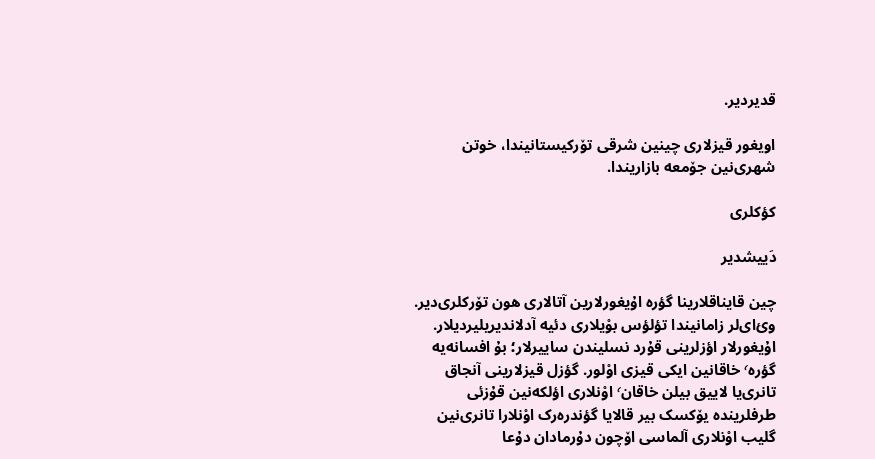قدیردیر.

اویغور قیزلاری چینین شرقی تۆرکیستانیندا، خوتن شهری‌نین جۆمعه بازاریندا.

کؤکلری

دَییشدیر

چین قایناقلارینا گؤره اۇیغورلارین آتالاری هون تۆرکلری‌دیر. وئ‌ای‌لر زامانیندا تؤلؤس بوْیلاری دئیه آدلاندیریلیردیلار. اۇیغورلار اؤزلرینی قۇرد نسلیندن ساییرلار؛ بۇ افسانه‌یه گؤره٬ خاقانین ایکی قیزی اوْلور. گؤزل قیزلارینی آنجاق تانری‌یا لاییق بیلن خاقان٬ اوْنلاری اؤلکه‌نین قۇزئی طرفلرینده یۆکسک بیر قالایا گؤندره‌رک اوْنلارا تانری‌نین گلیب اوْنلاری آلماسی اۆچون دۇرمادان دۇعا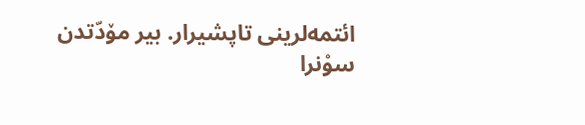ائتمه‌لرینی تاپشیرار. بیر مۆدّتدن سوْنرا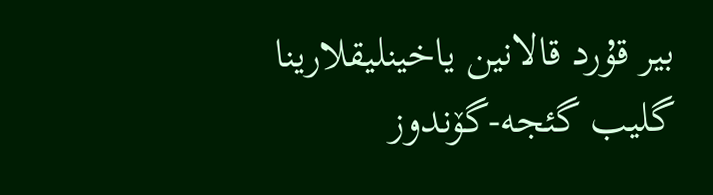بیر قۇرد قالانین یاخینلیقلارینا گلیب گئجه-گۆندوز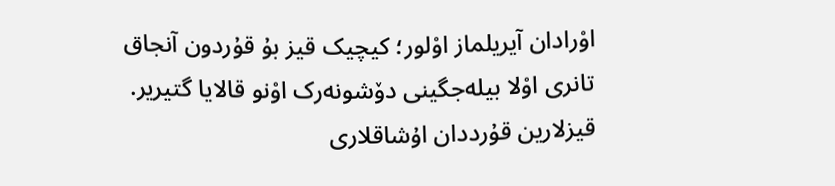اوْرادان آیریلماز اوْلور؛ کیچیک قیز بۇ قۇردون آنجاق تانری اوْلا بیله‌جگینی دۆشونه‌رک اوْنو قالایا گتیریر. قیزلارین قۇرددان اۇشاقلاری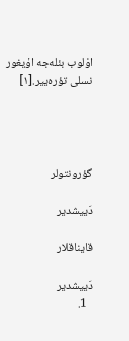اوْلوب بئله‌جه اۇیغور نسلی تؤره‌ییر.[۱]




گؤرونتولر

دَییشدیر

قایناقلار

دَییشدیر
  1.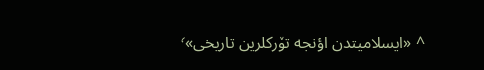^ «ایسلامیتدن اؤنجه تۆرکلرین تاریخی»٬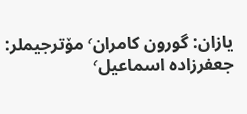یازان: گورون کامران٬ مۆترجیملر: جعفرزاده اسماعیل٬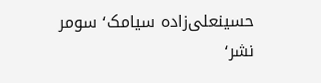حسینعلی‌زاده سیامک٬ سومر نشر٬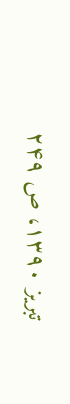تبریز ۱۳۹۰، ص ۲۴۹